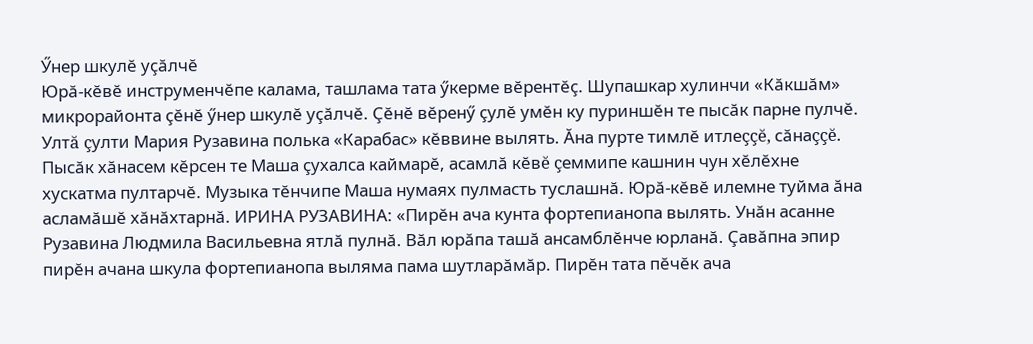Ӳнер шкулĕ уçăлчĕ
Юрă-кĕвĕ инструменчĕпе калама, ташлама тата ӳкерме вĕрентĕç. Шупашкар хулинчи «Кăкшăм» микрорайонта çĕнĕ ӳнер шкулĕ уçăлчĕ. Çĕнĕ вĕренӳ çулĕ умĕн ку пуриншĕн те пысăк парне пулчĕ. Ултă çулти Мария Рузавина полька «Карабас» кĕввине вылять. Ăна пурте тимлĕ итлеççĕ, сăнаççĕ. Пысăк хăнасем кĕрсен те Маша çухалса каймарĕ, асамлă кĕвĕ çеммипе кашнин чун хĕлĕхне хускатма пултарчĕ. Музыка тĕнчипе Маша нумаях пулмасть туслашнă. Юрă-кĕвĕ илемне туйма ăна асламăшĕ хăнăхтарнă. ИРИНА РУЗАВИНА: «Пирĕн ача кунта фортепианопа вылять. Унăн асанне Рузавина Людмила Васильевна ятлă пулнă. Вăл юрăпа ташă ансамблĕнче юрланă. Çавăпна эпир пирĕн ачана шкула фортепианопа выляма пама шутларăмăр. Пирĕн тата пĕчĕк ача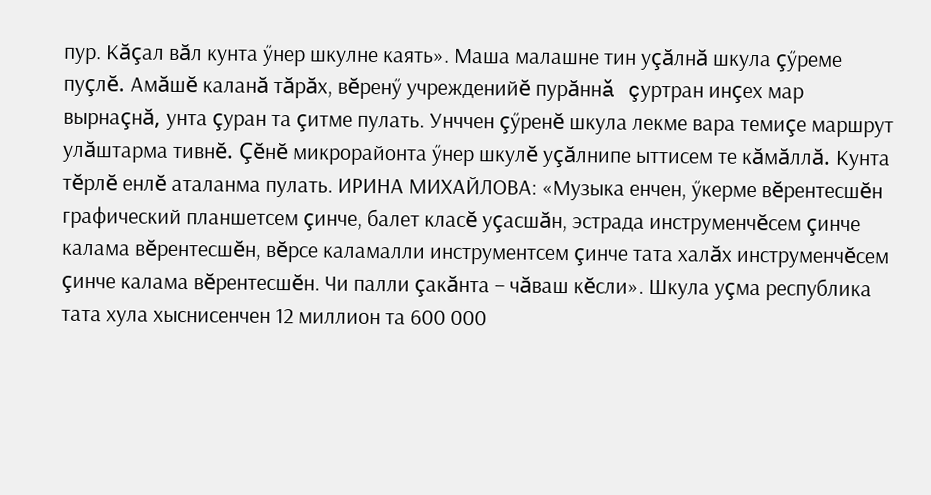пур. Кăçал вăл кунта ӳнер шкулне каять». Маша малашне тин уçăлнă шкула çӳреме пуçлĕ. Амăшĕ каланă тăрăх, вĕренӳ учрежденийĕ пурăннă çуртран инçех мар вырнаçнă, унта çуран та çитме пулать. Унччен çӳренĕ шкула лекме вара темиçе маршрут улăштарма тивнĕ. Çĕнĕ микрорайонта ӳнер шкулĕ уçăлнипе ыттисем те кăмăллă. Кунта тĕрлĕ енлĕ аталанма пулать. ИРИНА МИХАЙЛОВА: «Музыка енчен, ӳкерме вĕрентесшĕн графический планшетсем çинче, балет класĕ уçасшăн, эстрада инструменчĕсем çинче калама вĕрентесшĕн, вĕрсе каламалли инструментсем çинче тата халăх инструменчĕсем çинче калама вĕрентесшĕн. Чи палли çакăнта – чăваш кĕсли». Шкула уçма республика тата хула хыснисенчен 12 миллион та 600 000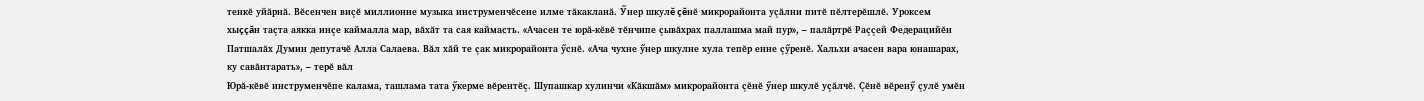тенкĕ уйăрнă. Вĕсенчен виçĕ миллионне музыка инструменчĕсене илме тăкакланă. Ӳнер шкулĕ çĕнĕ микрорайонта уçăлни питĕ пĕлтерĕшлĕ. Уроксем хыççăн таçта аякка инçе каймалла мар, вăхăт та сая каймасть. «Ачасен те юрă-кĕвĕ тĕнчипе çывăхрах паллашма май пур», – палăртрĕ Раççей Федерацийĕн Патшалăх Думин депутачĕ Алла Салаева. Вăл хăй те çак микрорайонта ӳснĕ. «Ача чухне ӳнер шкулне хула тепĕр енне çӳренĕ. Хальхи ачасен вара юнашарах, ку савăнтарать», – терĕ вăл
Юрă-кĕвĕ инструменчĕпе калама, ташлама тата ӳкерме вĕрентĕç. Шупашкар хулинчи «Кăкшăм» микрорайонта çĕнĕ ӳнер шкулĕ уçăлчĕ. Çĕнĕ вĕренӳ çулĕ умĕн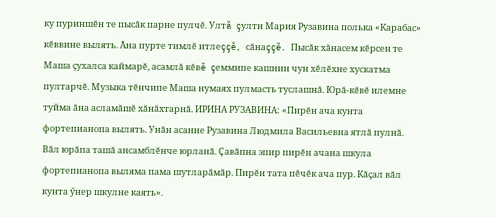ку пуриншĕн те пысăк парне пулчĕ. Ултă çулти Мария Рузавина полька «Карабас» кĕввине вылять. Ăна пурте тимлĕ итлеççĕ, сăнаççĕ. Пысăк хăнасем кĕрсен те Маша çухалса каймарĕ, асамлă кĕвĕ çеммипе кашнин чун хĕлĕхне хускатма пултарчĕ. Музыка тĕнчипе Маша нумаях пулмасть туслашнă. Юрă-кĕвĕ илемне туйма ăна асламăшĕ хăнăхтарнă. ИРИНА РУЗАВИНА: «Пирĕн ача кунта фортепианопа вылять. Унăн асанне Рузавина Людмила Васильевна ятлă пулнă. Вăл юрăпа ташă ансамблĕнче юрланă. Çавăпна эпир пирĕн ачана шкула фортепианопа выляма пама шутларăмăр. Пирĕн тата пĕчĕк ача пур. Кăçал вăл кунта ӳнер шкулне каять».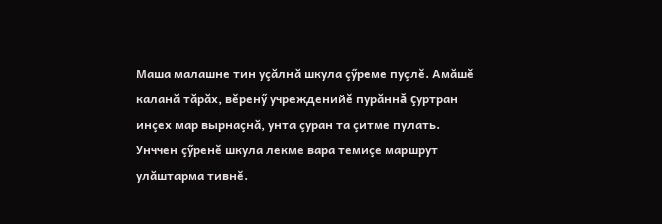Маша малашне тин уçăлнă шкула çӳреме пуçлĕ. Амăшĕ каланă тăрăх, вĕренӳ учрежденийĕ пурăннă çуртран инçех мар вырнаçнă, унта çуран та çитме пулать. Унччен çӳренĕ шкула лекме вара темиçе маршрут улăштарма тивнĕ.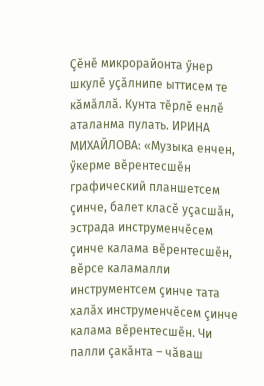Çĕнĕ микрорайонта ӳнер шкулĕ уçăлнипе ыттисем те кăмăллă. Кунта тĕрлĕ енлĕ аталанма пулать. ИРИНА МИХАЙЛОВА: «Музыка енчен, ӳкерме вĕрентесшĕн графический планшетсем çинче, балет класĕ уçасшăн, эстрада инструменчĕсем çинче калама вĕрентесшĕн, вĕрсе каламалли инструментсем çинче тата халăх инструменчĕсем çинче калама вĕрентесшĕн. Чи палли çакăнта – чăваш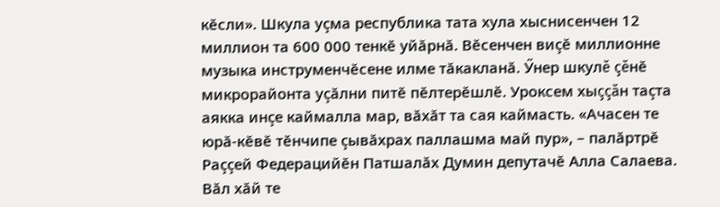кĕсли». Шкула уçма республика тата хула хыснисенчен 12 миллион та 600 000 тенкĕ уйăрнă. Вĕсенчен виçĕ миллионне музыка инструменчĕсене илме тăкакланă. Ӳнер шкулĕ çĕнĕ микрорайонта уçăлни питĕ пĕлтерĕшлĕ. Уроксем хыççăн таçта аякка инçе каймалла мар, вăхăт та сая каймасть. «Ачасен те юрă-кĕвĕ тĕнчипе çывăхрах паллашма май пур», – палăртрĕ Раççей Федерацийĕн Патшалăх Думин депутачĕ Алла Салаева. Вăл хăй те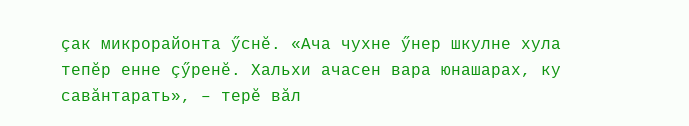çак микрорайонта ӳснĕ. «Ача чухне ӳнер шкулне хула тепĕр енне çӳренĕ. Хальхи ачасен вара юнашарах, ку савăнтарать», – терĕ вăл